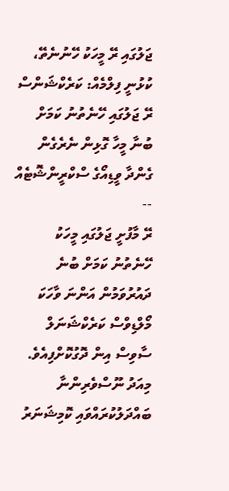ޖަލުގައި ރޭ މީހަކު ހޭނުނެތޭ، ކުޅުނީ ފިލްމެއް: ކަރެކްޝަންސް
ރޭ ޖަލުގައި ހޭނެތުނު ކަމަށް ބުނާ މީހާ ގޮޅިން ނެރެގެން ގެންދާ ވީޑިއޯގެ ސްކްރީންޝޮޓެއް --
ރޭ މާފުށީ ޖަލުގައި މީހަކު ހޭނެތުނު ކަމަށް ބުނެ ދައުރުވަމުން އަންނަ ވާހަކަ މޯލްޑިވްސް ކަރެކްޝަނަލް ސާވިސް އިން ދޮގުކޮށްފިއެވެ.
މިއަދު ނޫސްވެރިންނާ ބައްދަލުކުރައްވައި ކޮމިޝަނަރު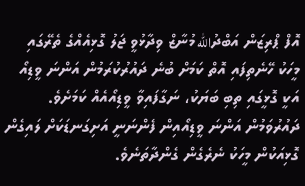އޮފް ޕްރިޒަން އަބްދުالله މުނާޒް ވިދާޅުވީ ޖަލު ގޮޅިއެއްގެ ތެރޭގައި މީހަކު ހޭނެތިފައި އޮތް ކަމަށް ބުނެ ދައުރުކުރަމުން އަންނަ ވީޑިއޯ އަކީ ގޮޅީގައި ތިބި ބަޔަކު، ނަގާފައިވާ ވީޑިއޯއެއް ކަމަށެވެ.
ދައުރުވަމުން އަންނަ ވީޑިއޯއިން ފެންނަނީ އަށިގަނޑަކަށް ލައިގެން ގޮޅިއަކުން މީހަކު ނެރެގެން ގެންދާތަނެވެ.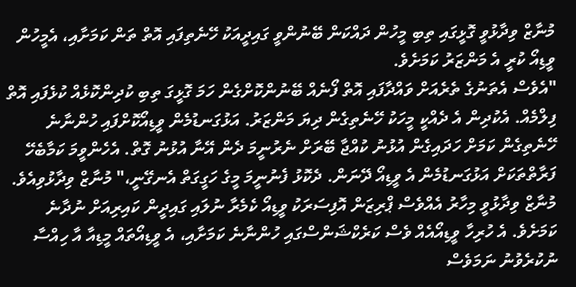މުނާޒް ވިދާޅުވީ ގޮޅީގައި ތިބި މީހުން ދައްކަން ބޭނުންވީ ގައިދީއަކު ހޭނެތިފައި އޮތް ތަން ކަމަށާއި، އެމީހުން ވީޑިއޯ ކުރީ އެ މަންޒަރު ކަމަށެވެ.
"އެވެސް އެތަނުގެ ތެރެއަށް ވައްދާފައި އޮތް ފޯނެއް ބޭނުންކޮށްގެން ހަމަ ގޮޅީގަ ތިބި ކުދިންކޮޅެއް ކުޅެފައި އޮތް ފިލްމެއް. އެކުދިން އެ ދެއްކީ މީހަކު ހޭނެތިގެން ދިޔަ މަންޒަރު. އަޅުގަނޑުމެން ވީޑިއޯކޮށްފައި ހުންނާނެ ހޭނެތިގެން ކަމަށް ހަދައިގެން އުޅުނު ކުއްޖާ ބޭރަށް ނެރުނީމަ ދެން އޭނާ އުޅުނު ގޮތް. އެހެންވީމަ ކަމާބެހޭ ފަރާތްތަކަށް އަޅުގަނޑުމެން އެ ވީޑިއޯ ދޭނަން. ދެކޮޅު ފެނުނީމަ މީގެ ހަގީގަތް އެނގޭނީ،" މުނާޒް ވިދާޅުވިއެވެ.
މުނާޒް ވިދާޅުވީ މިހާރު އެއްވެސް ޕްރިޒަން އޮފިސަރަކު ވީޑިއޯ ކެމެރާ ނުލައި ގައިދީން ކައިރިއަށް ނުދާނެ ކަމަށެވެ. އެ ހުރިހާ ވީޑިއޯއެއް ވެސް ކަރެކްޝަންސްގައި ހުންނާނެ ކަމަށާއި، އެ ވީޑިއޯތައް މީޑިއާ އާ ހިއްސާ ނުކުރެވުނު ނަމަވެސް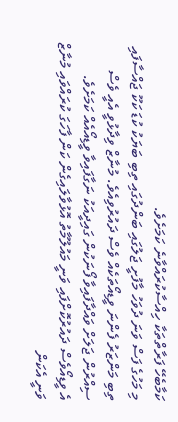ކަމާބެހޭ ފަރާތްތަކާ ހިއްސާކުރައްވާނެ ކަމަށެވެ.
މި މަހުގެ ފަސް ވަނަ ދުވަހު މާފުށީ ޖަލުގައި ބަންދުގައި ތިބި ބަޔަކު ކުޑަ ކަކޫ ޖައްސާފައި ތިބި މަންޒަރު ފެންނަ ވީޑިއޯތަކެއް ވެސް ދައުރުވިއެވެ. މުނާޒް ވިދާޅުވީ އެއީ ވެސް ސިއްރުން ޖަލަށް ވައްދާފައިވާ ފޯނަކުން ގައިދީއަކު ނަގާފައިވާ ވީޑިއޯއެއް ކަމަށެވެ.
އެ ވީޑިއޯވެސް ދައުރުކޮށްފައި ވަނީ މައުލޫމާތު އޮޅުވާލައިގެން ކަން ފާހަގަ ކުރައްވައި މުނާޒް ވަނީ އެކަން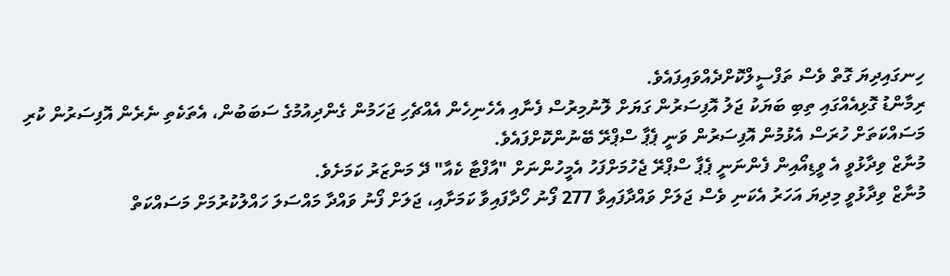ހިނގައިދިޔަ ގޮތް ވެސް ތަފްސީލްކޮށްދެއްވައިފައެވެ.
ރިމާންޑު ގޮޅިއެއްގައި ތިބި ބަޔަކު ޖަލު އޮފިސަރުން ގަޔަށް ލޮނުމިރުސް ފެނާއި އެހެނިހެން އެއްޗެހި ޖަހަމުން ގެންދިއުމުގެ ސަބަބުން، އެތަކެތި ނެރެން އޮފިސަރުން ކުރި މަސައްކަތަށް ހުރަސް އެޅުމުން އޮފިސަރުން ވަނީ ޕެޕާ ސްޕްރޭ ބޭނުންކޮށްފައެވެ.
މުނާޒް ވިދާޅުވީ އެ ވީޑިއޯއިން ފެންނަނީ ޕެޕާ ސްޕްރޭ ޖެހުމަށްފަހު އެމީހުންނަށް "އާފްޓާ ކެއާ" ދޭ މަންޒަރު ކަމަށެވެ.
މުނާޒް ވިދާޅުވީ މިދިޔަ އަހަރު އެކަނި ވެސް ޖަލަށް ވައްދާފައިވާ 277 ފޯނު ހޯދާފައިވާ ކަމަށާއި، ޖަލަށް ފޯނު ވައްދާ މައްސަލަ ހައްލުކުރުމަށް މަސައްކަތް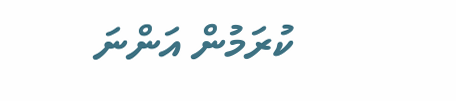ކުރަމުން އަންނަ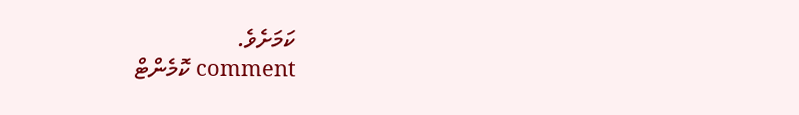ކަމަށެވެ.
comment ކޮމެންޓް